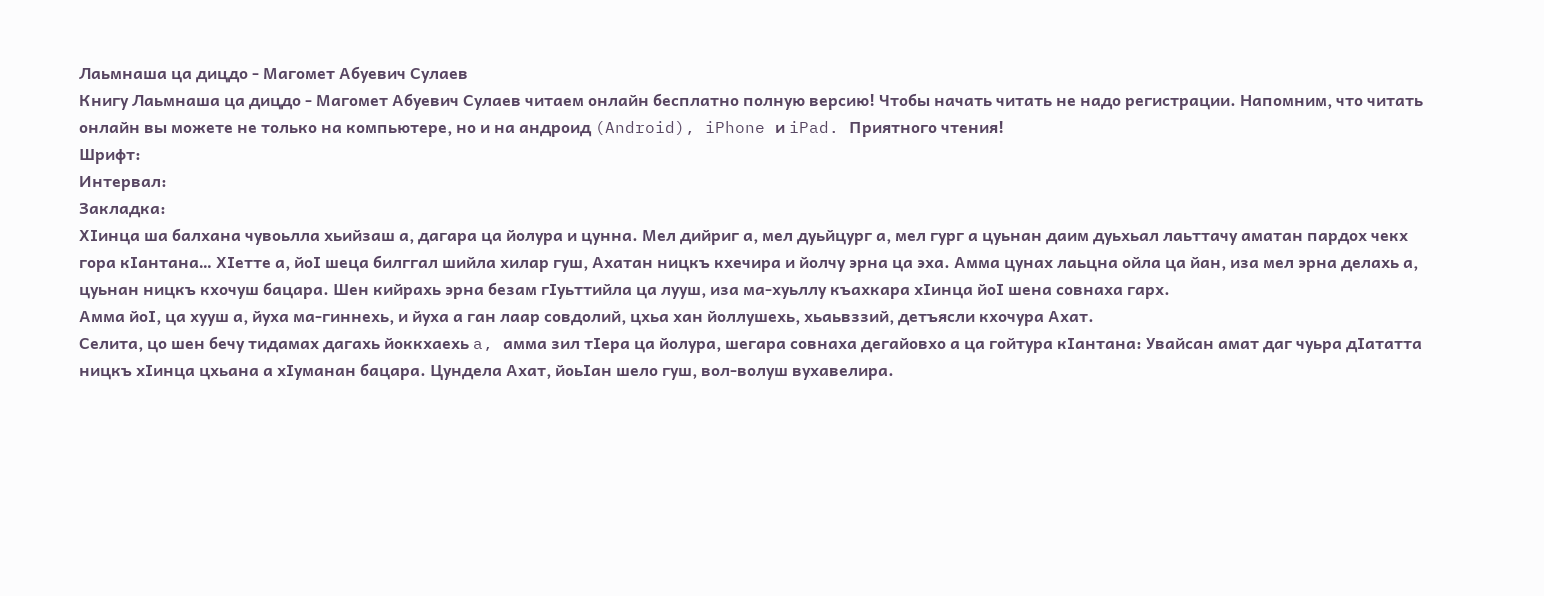Лаьмнаша ца дицдо - Магомет Абуевич Сулаев
Книгу Лаьмнаша ца дицдо - Магомет Абуевич Сулаев читаем онлайн бесплатно полную версию! Чтобы начать читать не надо регистрации. Напомним, что читать онлайн вы можете не только на компьютере, но и на андроид (Android), iPhone и iPad. Приятного чтения!
Шрифт:
Интервал:
Закладка:
ХIинца ша балхана чувоьлла хьийзаш а, дагара ца йолура и цунна. Мел дийриг а, мел дуьйцург а, мел гург а цуьнан даим дуьхьал лаьттачу аматан пардох чекх гора кIантана… ХIетте а, йоI шеца билггал шийла хилар гуш, Ахатан ницкъ кхечира и йолчу эрна ца эха. Амма цунах лаьцна ойла ца йан, иза мел эрна делахь а, цуьнан ницкъ кхочуш бацара. Шен кийрахь эрна безам гIуьттийла ца лууш, иза ма-хуьллу къахкара хIинца йоI шена совнаха гарх.
Амма йоI, ца хууш а, йуха ма-гиннехь, и йуха а ган лаар совдолий, цхьа хан йоллушехь, хьаьвззий, детъясли кхочура Ахат.
Селита, цо шен бечу тидамах дагахь йоккхаехь a, амма зил тIера ца йолура, шегара совнаха дегайовхо а ца гойтура кIантана: Увайсан амат даг чуьра дIататта ницкъ хIинца цхьана а хIуманан бацара. Цундела Ахат, йоьIан шело гуш, вол-волуш вухавелира.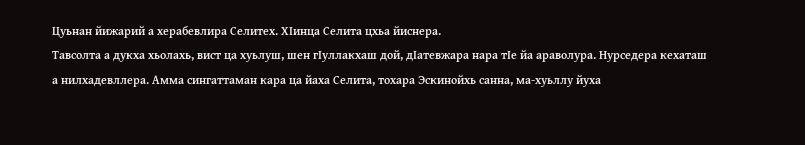Цуьнан йижарий а херабевлира Селитех. ХIинца Селита цхьа йиснера.
Тавсолта а дукха хьолахь, вист ца хуьлуш, шен гIуллакхаш дой, дIатевжара нара тIе йа араволура. Нурседера кехаташ а нилхадевллера. Амма сингаттаман кара ца йаха Селита, тохара Эскинойхь санна, ма-хуьллу йуха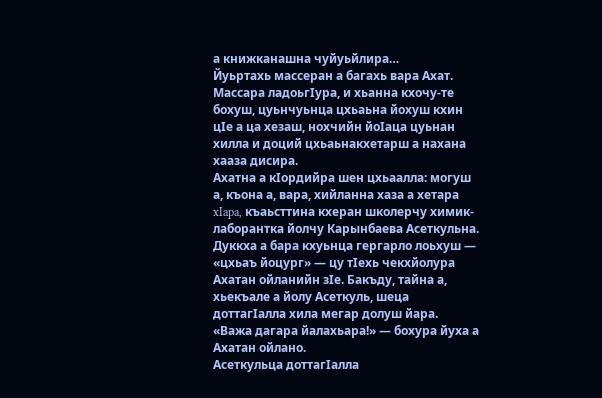а книжканашна чуйуьйлира…
Йуьртахь массеран а багахь вара Ахат. Массара ладоьгIура, и хьанна кхочу-те бохуш, цуьнчуьнца цхьаьна йохуш кхин цIе а ца хезаш, нохчийн йоIаца цуьнан хилла и доций цхьаьнакхетарш а нахана хааза дисира.
Ахатна а кIордийра шен цхьаалла: могуш а, къона а, вара, хийланна хаза а хетара xIapa, къаьсттина кхеран школерчу химик-лаборантка йолчу Карынбаева Асеткульна. Дуккха а бара кхуьнца гергарло лоьхуш — «цхьаъ йоцург» — цу тIехь чекхйолура Ахатан ойланийн зIе. Бакъду, тайна а, хьекъале а йолу Асеткуль, шеца доттагIалла хила мегар долуш йара. «Важа дагара йалахьара!» — бохура йуха а Ахатан ойлано.
Асеткульца доттагIалла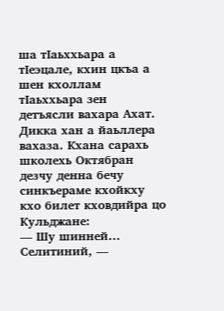ша тIаьххьара а тIеэцале, кхин цкъа а шен кхоллам тIаьххьара зен детъясли вахара Ахат. Дикка хан а йаьллера вахаза. Кхана сарахь школехь Октябран дезчу денна бечу синкъераме кхойкху кхо билет кховдийра цо Кульджане:
— Шу шинней… Селитиний, —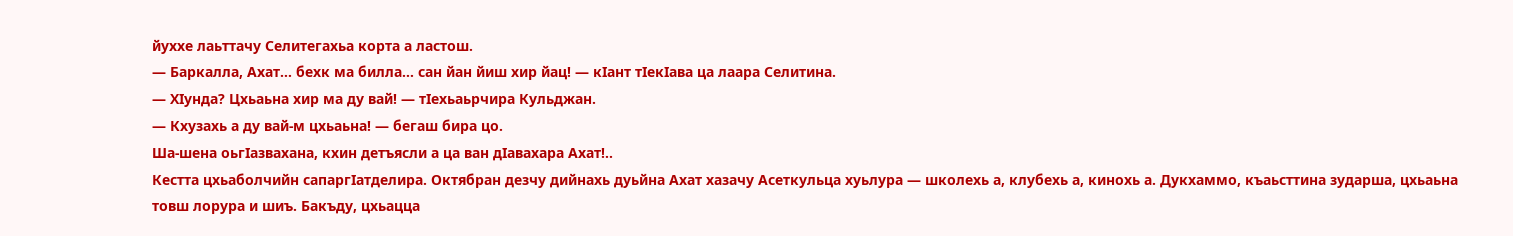йуххе лаьттачу Селитегахьа корта а ластош.
— Баркалла, Ахат… бехк ма билла… сан йан йиш хир йац! — кIант тIекIава ца лаара Селитина.
— ХIунда? Цхьаьна хир ма ду вай! — тIехьаьрчира Кульджан.
— Кхузахь а ду вай-м цхьаьна! — бегаш бира цо.
Ша-шена оьгIазвахана, кхин детъясли а ца ван дIавахара Ахат!..
Кестта цхьаболчийн сапаргIатделира. Октябран дезчу дийнахь дуьйна Ахат хазачу Асеткульца хуьлура — школехь а, клубехь а, кинохь а. Дукхаммо, къаьсттина зударша, цхьаьна товш лорура и шиъ. Бакъду, цхьацца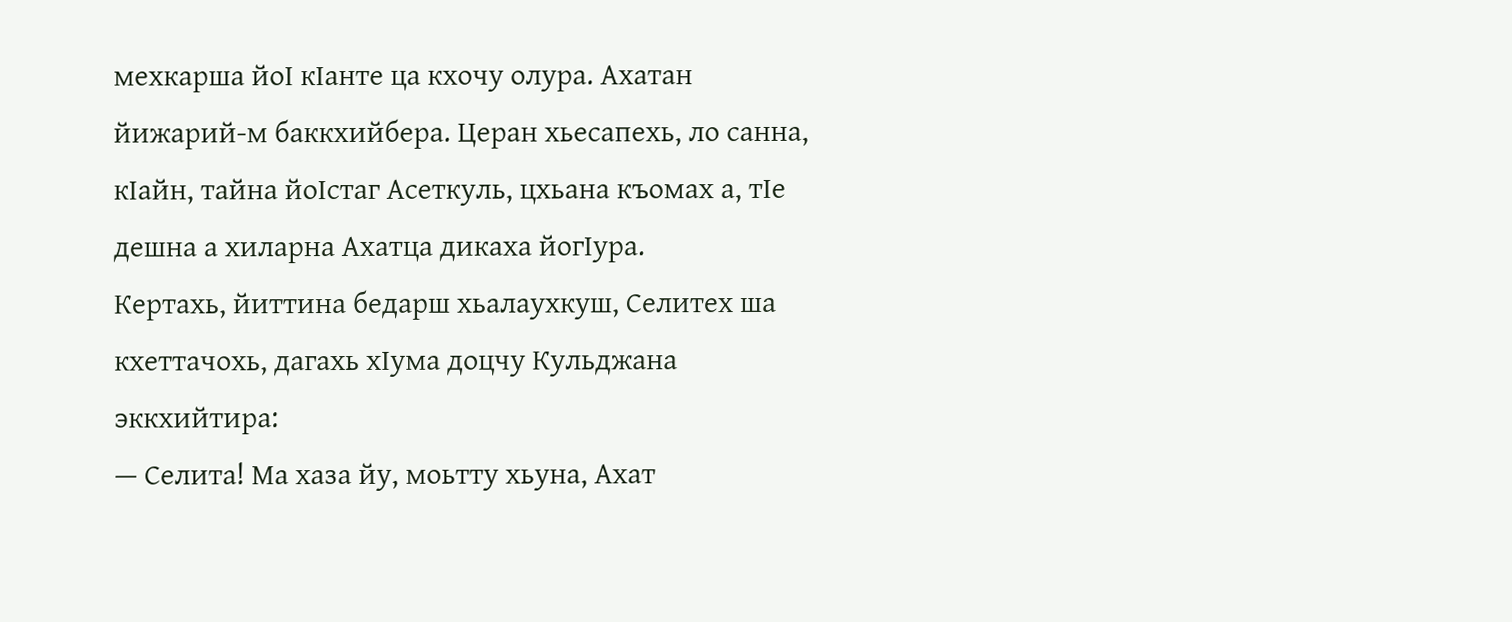мехкарша йоI кIанте ца кхочу олура. Ахатан йижарий-м баккхийбера. Церан хьесапехь, ло санна, кIайн, тайна йоIстаг Асеткуль, цхьана къомах а, тIе дешна а хиларна Ахатца дикаха йогIура.
Кертахь, йиттина бедарш хьалаухкуш, Селитех ша кхеттачохь, дагахь хIума доцчу Кульджана эккхийтира:
— Селита! Ма хаза йу, моьтту хьуна, Ахат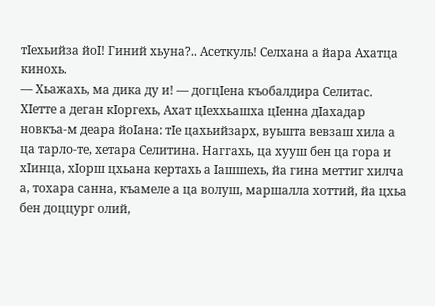тIехьийза йоI! Гиний хьуна?.. Асеткуль! Селхана а йара Ахатца кинохь.
— Хьажахь, ма дика ду и! — догцIена къобалдира Селитас.
ХIетте а деган кIоргехь, Ахат цIеххьашха цIенна дIахадар новкъа-м деара йоIана: тIе цахьийзарх, вуьшта вевзаш хила а ца тарло-те, хетара Селитина. Наггахь, ца хууш бен ца гора и хIинца, хIорш цхьана кертахь а Iашшехь, йа гина меттиг хилча а, тохара санна, къамеле а ца волуш, маршалла хоттий, йа цхьа бен доццург олий,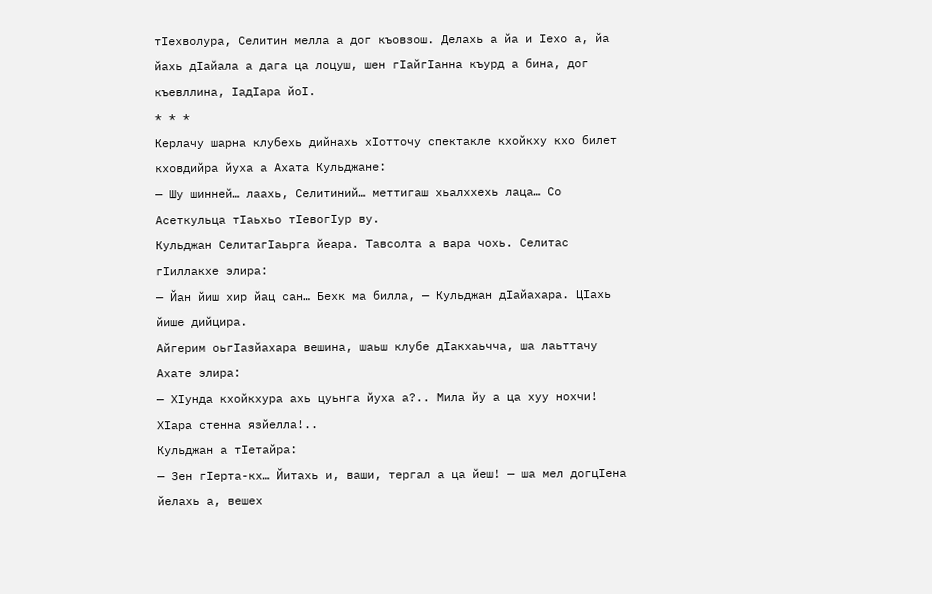тIехволура, Селитин мелла а дог къовзош. Делахь а йа и Iexo а, йа йахь дIайала а дага ца лоцуш, шен гIайгIанна къурд а бина, дог къевллина, IадIара йоI.
* * *
Керлачу шарна клубехь дийнахь хIотточу спектакле кхойкху кхо билет кховдийра йуха а Ахата Кульджане:
— Шу шинней… лаахь, Селитиний… меттигаш хьалххехь лаца… Со Асеткульца тIаьхьо тIевогIур ву.
Кульджан СелитагIаьрга йеара. Тавсолта а вара чохь. Селитас гIиллакхе элира:
— Йан йиш хир йац сан… Бехк ма билла, — Кульджан дIайахара. ЦIахь йише дийцира.
Айгерим оьгIазйахара вешина, шаьш клубе дIакхаьчча, ша лаьттачу Ахате элира:
— ХIунда кхойкхура ахь цуьнга йуха а?.. Мила йу а ца хуу нохчи! XIapa стенна язйелла!..
Кульджан а тIетайра:
— Зен гIерта-кх… Йитахь и, ваши, тергал а ца йеш! — ша мел догцIена йелахь а, вешех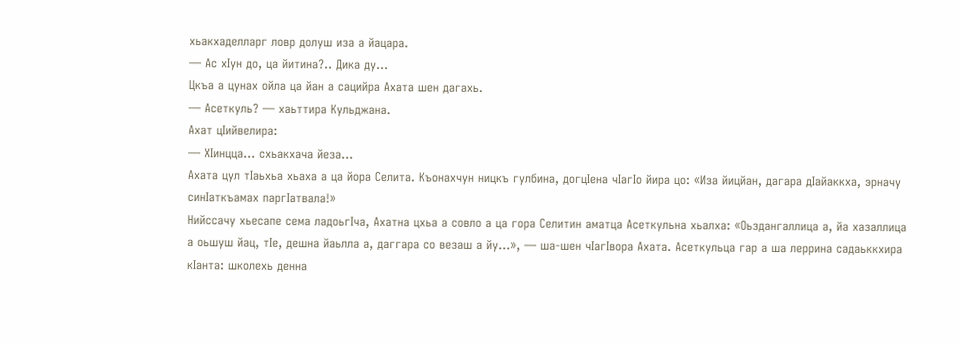хьакхаделларг ловр долуш иза а йацара.
— Ас хIун до, ца йитина?.. Дика ду…
Цкъа а цунах ойла ца йан а сацийра Ахата шен дагахь.
— Асеткуль? — хаьттира Кульджана.
Ахат цIийвелира:
— ХIинцца… схьакхача йеза…
Ахата цул тIаьхьа хьаха а ца йора Селита. Къонахчун ницкъ гулбина, догцIена чIагIо йира цо: «Иза йицйан, дагара дIайаккха, эрначу синIаткъамах паргIатвала!»
Нийссачу хьесапе сема ладоьгIча, Ахатна цхьа а совло а ца гора Селитин аматца Асеткульна хьалха: «Оьздангаллица а, йа хазаллица а оьшуш йац, тIе, дешна йаьлла а, даггара со везаш а йу…», — ша-шен чIагIвора Ахата. Асеткульца гар а ша леррина садаьккхира кIанта: школехь денна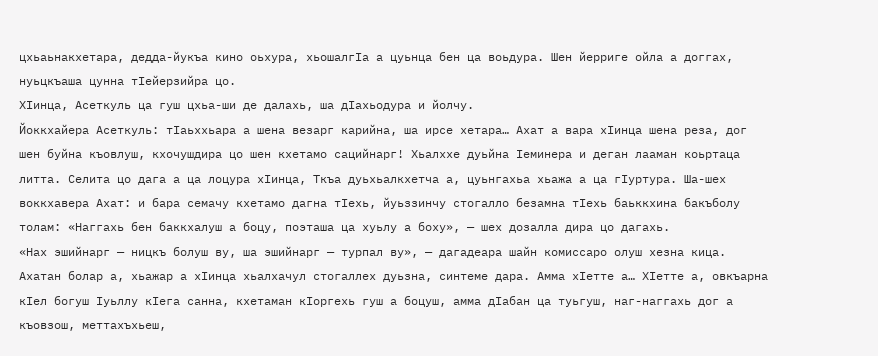цхьаьнакхетара, дедда-йукъа кино оьхура, хьошалгIа а цуьнца бен ца воьдура. Шен йерриге ойла а доггах, нуьцкъаша цунна тIейерзийра цо.
ХIинца, Асеткуль ца гуш цхьа-ши де далахь, ша дIахьодура и йолчу.
Йоккхайера Асеткуль: тIаьххьара а шена везарг карийна, ша ирсе хетара… Ахат а вара хIинца шена реза, дог шен буйна къовлуш, кхочушдира цо шен кхетамо сацийнарг! Хьалххе дуьйна Iеминера и деган лааман коьртаца литта. Селита цо дага а ца лоцура хIинца, Ткъа дуьхьалкхетча а, цуьнгахьа хьажа а ца гIуртура. Шa-шех воккхавера Ахат: и бара семачу кхетамо дагна тIехь, йуьззинчу стогалло безамна тIехь баьккхина бакъболу толам: «Наггахь бен баккхалуш а боцу, поэташа ца хуьлу а боху», — шех дозалла дира цо дагахь.
«Нах эшийнарг — ницкъ болуш ву, ша эшийнарг — турпал ву», — дагадеара шайн комиссаро олуш хезна кица.
Ахатан болар а, хьажар а хIинца хьалхачул стогаллех дуьзна, синтеме дара. Амма хIетте а… ХIетте а, овкъарна кIел богуш Iуьллу кIега санна, кхетаман кIоргехь гуш а боцуш, амма дIабан ца туьгуш, наг-наггахь дог а къовзош, меттахъхьеш,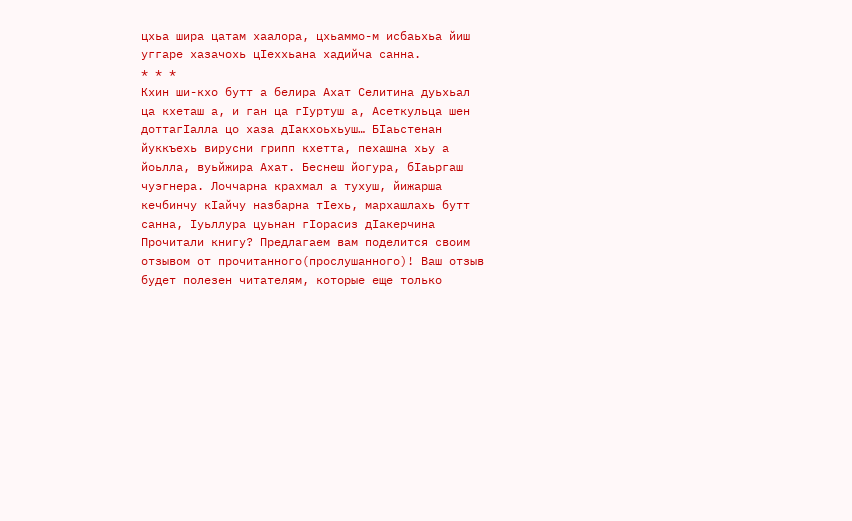цхьа шира цатам хаалора, цхьаммо-м исбаьхьа йиш уггаре хазачохь цIеххьана хадийча санна.
* * *
Кхин ши-кхо бутт а белира Ахат Селитина дуьхьал ца кхеташ а, и ган ца гIуртуш а, Асеткульца шен доттагIалла цо хаза дIакхоьхьуш… БIаьстенан йуккъехь вирусни грипп кхетта, пехашна хьу а йоьлла, вуьйжира Ахат. Беснеш йогура, бIаьргаш чуэгнера. Лоччарна крахмал а тухуш, йижарша кечбинчу кIайчу назбарна тIехь, мархашлахь бутт санна, Iуьллура цуьнан гIорасиз дIакерчина
Прочитали книгу? Предлагаем вам поделится своим отзывом от прочитанного(прослушанного)! Ваш отзыв будет полезен читателям, которые еще только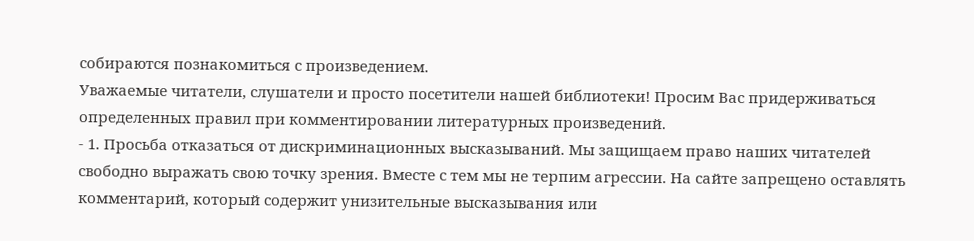собираются познакомиться с произведением.
Уважаемые читатели, слушатели и просто посетители нашей библиотеки! Просим Вас придерживаться определенных правил при комментировании литературных произведений.
- 1. Просьба отказаться от дискриминационных высказываний. Мы защищаем право наших читателей свободно выражать свою точку зрения. Вместе с тем мы не терпим агрессии. На сайте запрещено оставлять комментарий, который содержит унизительные высказывания или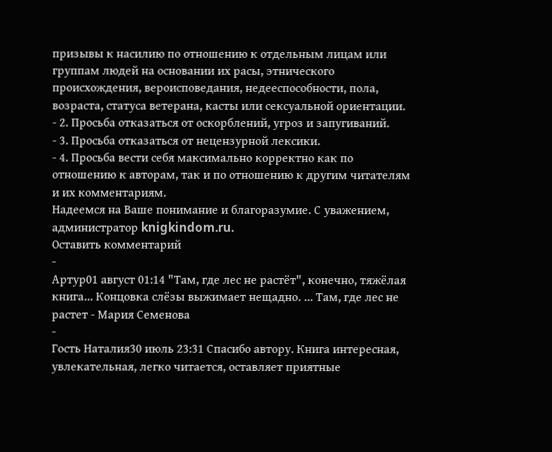призывы к насилию по отношению к отдельным лицам или группам людей на основании их расы, этнического происхождения, вероисповедания, недееспособности, пола, возраста, статуса ветерана, касты или сексуальной ориентации.
- 2. Просьба отказаться от оскорблений, угроз и запугиваний.
- 3. Просьба отказаться от нецензурной лексики.
- 4. Просьба вести себя максимально корректно как по отношению к авторам, так и по отношению к другим читателям и их комментариям.
Надеемся на Ваше понимание и благоразумие. С уважением, администратор knigkindom.ru.
Оставить комментарий
-
Артур01 август 01:14 "Там, где лес не растëт", конечно, тяжëлая книга... Концовка слëзы выжимает нещадно. ... Там, где лес не растет - Мария Семенова
-
Гость Наталия30 июль 23:31 Спасибо автору. Книга интересная, увлекательная, легко читается, оставляет приятные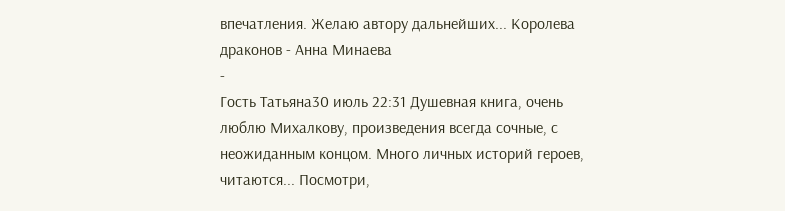впечатления. Желаю автору дальнейших... Королева драконов - Анна Минаева
-
Гость Татьяна30 июль 22:31 Душевная книга, очень люблю Михалкову, произведения всегда сочные, с неожиданным концом. Много личных историй героев, читаются... Посмотри,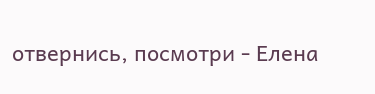отвернись, посмотри - Елена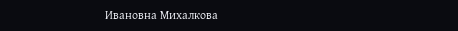Ивановна Михалкова